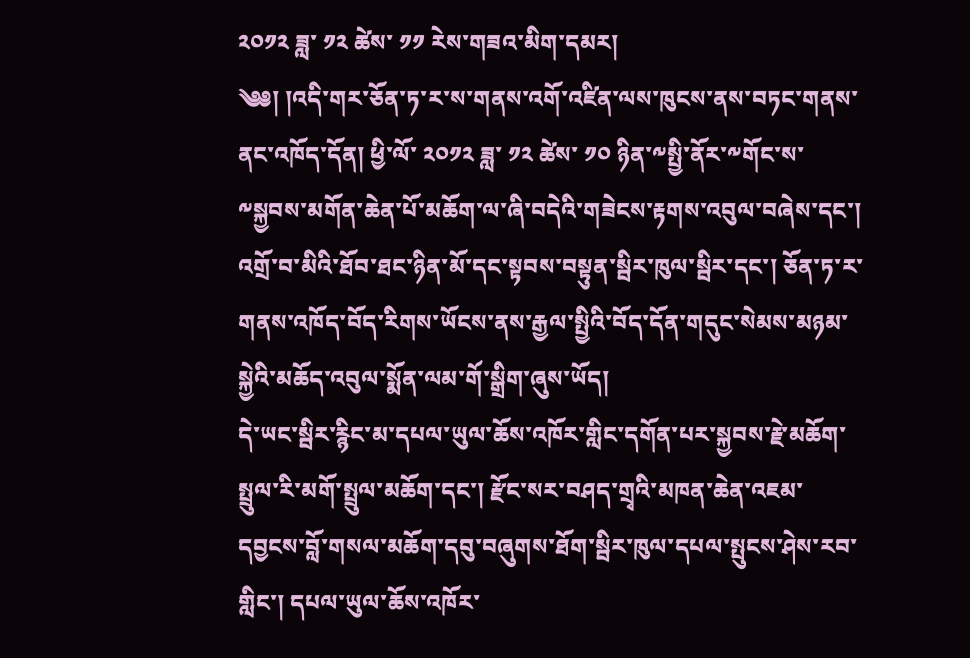༢༠༡༢ ཟླ་ ༡༢ ཚེས་ ༡༡ རེས་གཟའ་མིག་དམར།
༄༅། །འདི་གར་ཅོན་ཏ་ར་ས་གནས་འགོ་འཛིན་ལས་ཁུངས་ནས་བཏང་གནས་ནང་འཁོད་དོན། ཕྱི་ལོ་ ༢༠༡༢ ཟླ་ ༡༢ ཚེས་ ༡༠ ཉིན་༸སྤྱི་ནོར་༸གོང་ས་༸སྐྱབས་མགོན་ཆེན་པོ་མཆོག་ལ་ཞི་བདེའི་གཟེངས་རྟགས་འབུལ་བཞེས་དང་། འགྲོ་བ་མིའི་ཐོབ་ཐང་ཉིན་མོ་དང་སྟབས་བསྟུན་སྦིར་ཁུལ་སྦིར་དང་། ཅོན་ཏ་ར་གནས་འཁོད་བོད་རིགས་ཡོངས་ནས་རྒྱལ་སྤྱིའི་བོད་དོན་གདུང་སེམས་མཉམ་སྐྱེའི་མཆོད་འབུལ་སྨོན་ལམ་གོ་སྒྲིག་ཞུས་ཡོད།
དེ་ཡང་སྦིར་རྙིང་མ་དཔལ་ཡུལ་ཆོས་འཁོར་གླིང་དགོན་པར་སྐྱབས་རྗེ་མཆོག་སྤྲུལ་རི་མགོ་སྤྲུལ་མཆོག་དང་། རྫོང་སར་བཤད་གྲྭའི་མཁན་ཆེན་འཇམ་དབྱངས་བློ་གསལ་མཆོག་དབུ་བཞུགས་ཐོག་སྦིར་ཁུལ་དཔལ་སྤུངས་ཤེས་རབ་གླིང་། དཔལ་ཡུལ་ཆོས་འཁོར་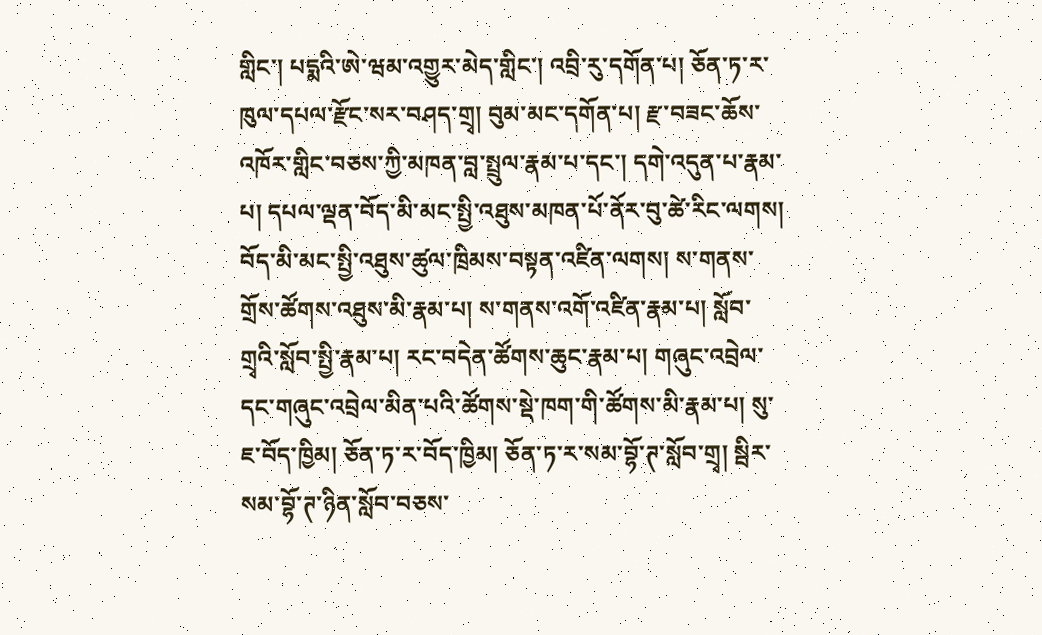གླིང་། པདྨའི་ཨེ་ཝམ་འགྱུར་མེད་གླིང་། འབྲི་རུ་དགོན་པ། ཅོན་ཏ་ར་ཁུལ་དཔལ་རྫོང་སར་བཤད་གྲྭ། བུམ་མང་དགོན་པ། རྫ་བཟང་ཆོས་འཁོར་གླིང་བཅས་ཀྱི་མཁན་བླ་སྤྲུལ་རྣམ་པ་དང་། དགེ་འདུན་པ་རྣམ་པ། དཔལ་ལྡན་བོད་མི་མང་སྤྱི་འཐུས་མཁན་པོ་ནོར་བུ་ཚེ་རིང་ལགས། བོད་མི་མང་སྤྱི་འཐུས་ཚུལ་ཁྲིམས་བསྟན་འཛིན་ལགས། ས་གནས་གྲོས་ཚོགས་འཐུས་མི་རྣམ་པ། ས་གནས་འགོ་འཛིན་རྣམ་པ། སློབ་གྲྭའི་སློབ་སྤྱི་རྣམ་པ། རང་བདེན་ཚོགས་ཆུང་རྣམ་པ། གཞུང་འབྲེལ་དང་གཞུང་འབྲེལ་མིན་པའི་ཚོགས་སྡེ་ཁག་གི་ཚོགས་མི་རྣམ་པ། སུ་ཇ་བོད་ཁྱིམ། ཅོན་ཏ་ར་བོད་ཁྱིམ། ཅོན་ཏ་ར་སམ་བྷོ་ཊ་སློབ་གྲྭ། སྦིར་སམ་བྷོ་ཊ་ཉིན་སློབ་བཅས་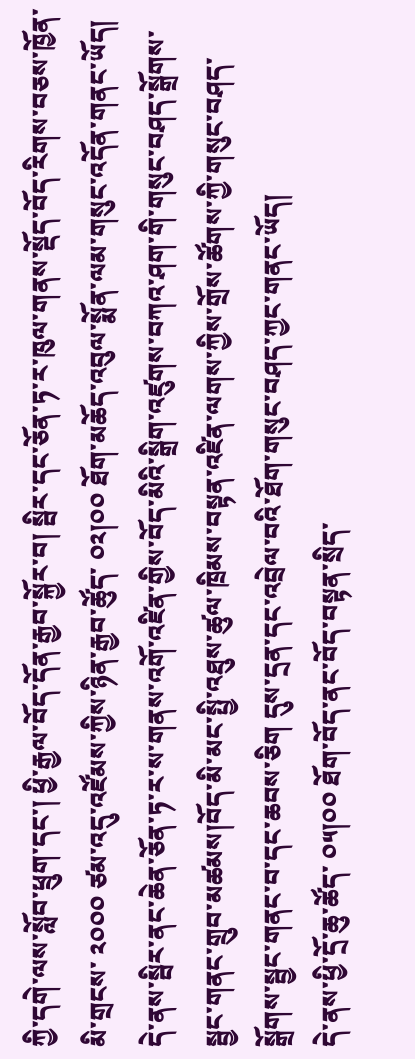ཀྱི་དགེ་ལས་སློབ་ཕྲུག་དང་། ཕྱི་རྒྱལ་བོད་དོན་རྒྱབ་སྐྱོར་བ། སྦིར་དང་ཅོན་ཏ་ར་ཁུལ་གནས་སྡོད་བོད་རིགས་བཅས་ཁྱོན་མི་གྲངས་ ༢༠༠༠ ཙམ་འདུ་འཛོམས་ཀྱིས་ཉིན་རྒྱབ་ཚོུད་ ༠༢།༠༠ ཐོག་མཆོད་འབུལ་སྨོན་ལམ་གསུང་འདོན་གནང་ཡོད། དེ་ནས་སྦིར་ནང་ཆེན་ཅོན་ཏ་ར་ས་གནས་འགོ་འཛིན་གྱིས་བོད་མིའི་སྒྲིག་འཛུགས་བཀའ་ཤག་གི་གསུང་བཤད་སྒྲོགས་སྦྱང་གནང་གྲུབ་མཚམས།བོད་མི་མང་སྤྱི་འཐུས་ཚུལ་ཁྲིམས་བསྟན་འཛིན་ལགས་ཀྱིས་གྲོས་ཚོགས་ཀྱི་གསུང་བཤད་སྒྲོགས་སྦྱང་གནང་བ་དང་ཆབས་ཅིག དུས་དྲན་དང་འབྲེལ་བའི་ཐོག་གསུང་བཤད་ཀྱང་གནང་ཡོད།
དེ་ནས་ཕྱི་དྲོ་ཆུ་ཚོད་ ༠༥།༠༠ ཐོག་བོད་ནང་བོད་བསྟན་སྲིད་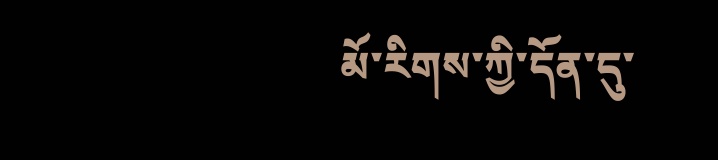མོ་རིགས་ཀྱི་དོན་དུ་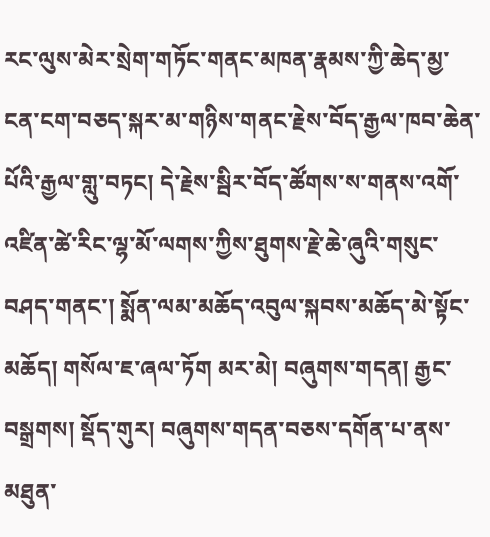རང་ལུས་མེར་སྲེག་གཏོང་གནང་མཁན་རྣམས་ཀྱི་ཆེད་མྱ་ངན་ངག་བཅད་སྐར་མ་གཉིས་གནང་རྗེས་བོད་རྒྱལ་ཁབ་ཆེན་པོའི་རྒྱལ་གླུ་བཏང། དེ་རྗེས་སྦིར་བོད་ཚོགས་ས་གནས་འགོ་འཛིན་ཚེ་རིང་ལྷ་མོ་ལགས་ཀྱིས་ཐུགས་རྗེ་ཆེ་ཞུའི་གསུང་བཤད་གནང་། སྨོན་ལམ་མཆོད་འབུལ་སྐབས་མཆོད་མེ་སྟོང་མཆོད། གསོལ་ཇ་ཞལ་ཏོག མར་མེ། བཞུགས་གདན། རྒྱང་བསྒྲགས། སྡོད་གུར། བཞུགས་གདན་བཅས་དགོན་པ་ནས་མཐུན་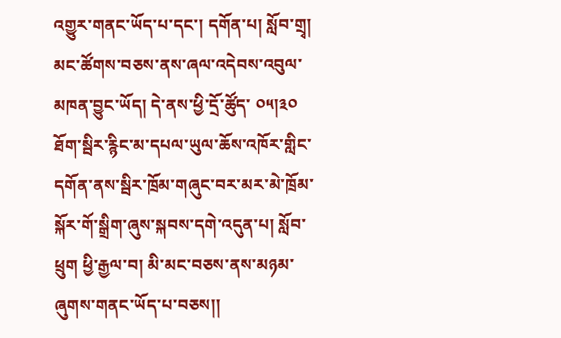འགྱུར་གནང་ཡོད་པ་དང་། དགོན་པ། སློབ་གྲྭ། མང་ཚོགས་བཅས་ནས་ཞལ་འདེབས་འབུལ་མཁན་བྱུང་ཡོད། དེ་ནས་ཕྱི་དྲོ་ཚོུད་ ༠༥།༣༠ ཐོག་སྦིར་རྙིང་མ་དཔལ་ཡུལ་ཆོས་འཁོར་གླིང་དགོན་ནས་སྦིར་ཁྲོམ་གཞུང་བར་མར་མེ་ཁྲོམ་སྐོར་གོ་སྒྲིག་ཞུས་སྐབས་དགེ་འདུན་པ། སློབ་ཕྲུག ཕྱི་རྒྱལ་བ། མི་མང་བཅས་ནས་མཉམ་ཞུགས་གནང་ཡོད་པ་བཅས།།